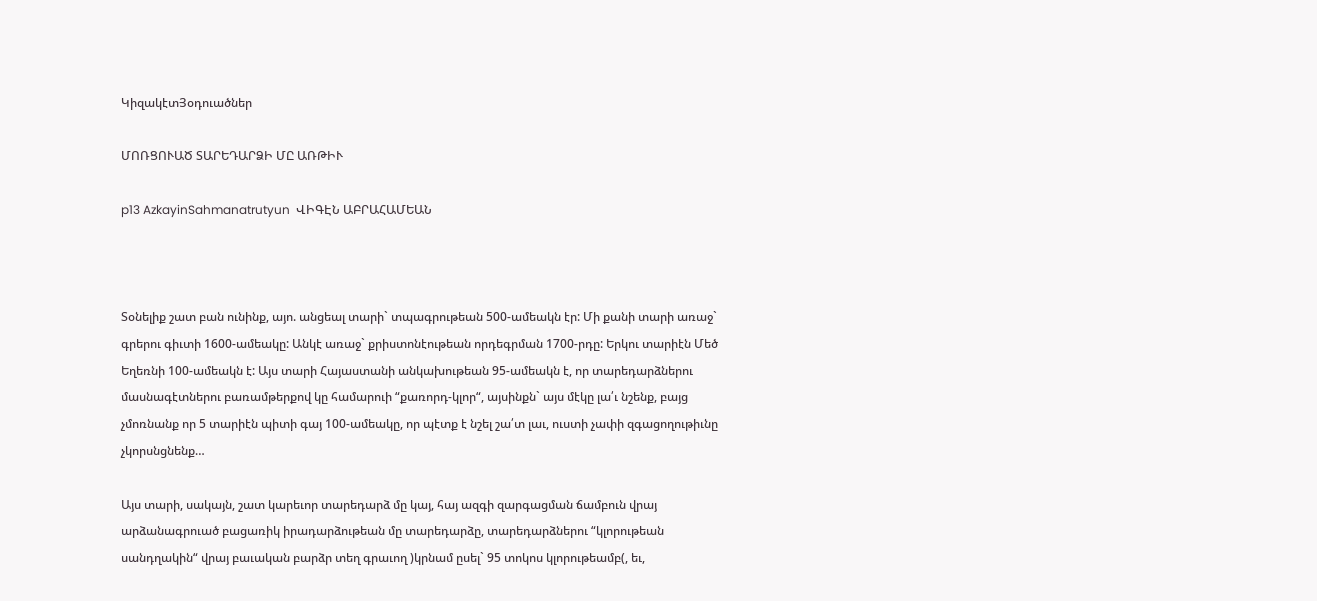ԿիզակէտՅօդուածներ

ՄՈՌՑՈՒԱԾ ՏԱՐԵԴԱՐՁԻ ՄԸ ԱՌԹԻՒ

p13 AzkayinSahmanatrutyun  ՎԻԳԷՆ ԱԲՐԱՀԱՄԵԱՆ



Տօնելիք շատ բան ունինք, այո. անցեալ տարի` տպագրութեան 500-ամեակն էր: Մի քանի տարի առաջ` գրերու գիւտի 1600-ամեակը: Անկէ առաջ` քրիստոնէութեան որդեգրման 1700-րդը: Երկու տարիէն Մեծ Եղեռնի 100-ամեակն է: Այս տարի Հայաստանի անկախութեան 95-ամեակն է, որ տարեդարձներու մասնագէտներու բառամթերքով կը համարուի “քառորդ-կլոր“, այսինքն` այս մէկը լա՛ւ նշենք, բայց չմոռնանք որ 5 տարիէն պիտի գայ 100-ամեակը, որ պէտք է նշել շա՛տ լաւ, ուստի չափի զգացողութիւնը չկորսնցնենք…

Այս տարի, սակայն, շատ կարեւոր տարեդարձ մը կայ, հայ ազգի զարգացման ճամբուն վրայ արձանագրուած բացառիկ իրադարձութեան մը տարեդարձը, տարեդարձներու “կլորութեան սանդղակին“ վրայ բաւական բարձր տեղ գրաւող )կրնամ ըսել` 95 տոկոս կլորութեամբ(, եւ,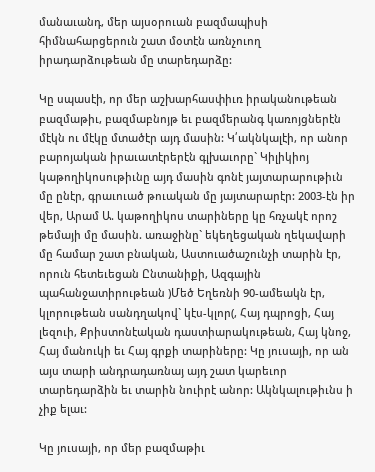մանաւանդ, մեր այսօրուան բազմապիսի հիմնահարցերուն շատ մօտէն առնչուող իրադարձութեան մը տարեդարձը:

Կը սպասէի, որ մեր աշխարհասփիւռ իրականութեան բազմաթիւ, բազմաբնոյթ եւ բազմերանգ կառոյցներէն մէկն ու մէկը մտածէր այդ մասին: Կ՛ակնկալէի, որ անոր բարոյական իրաւատէրերէն գլխաւորը` Կիլիկիոյ կաթողիկոսութիւնը այդ մասին գոնէ յայտարարութիւն մը ընէր, գրաւուած թուական մը յայտարարէր: 2003-էն իր վեր, Արամ Ա. կաթողիկոս տարիները կը հռչակէ որոշ թեմայի մը մասին. առաջինը` եկեղեցական ղեկավարի մը համար շատ բնական, Աստուածաշունչի տարին էր, որուն հետեւեցան Ընտանիքի, Ազգային պահանջատիրութեան )Մեծ Եղեռնի 90-ամեակն էր, կլորութեան սանդղակով` կէս-կլոր(, Հայ դպրոցի, Հայ լեզուի, Քրիստոնէական դաստիարակութեան, Հայ կնոջ, Հայ մանուկի եւ Հայ գրքի տարիները: Կը յուսայի, որ ան այս տարի անդրադառնայ այդ շատ կարեւոր տարեդարձին եւ տարին նուիրէ անոր: Ակնկալութիւնս ի չիք ելաւ:

Կը յուսայի, որ մեր բազմաթիւ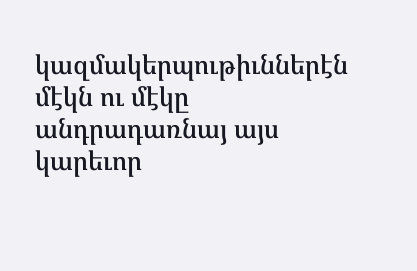կազմակերպութիւններէն մէկն ու մէկը անդրադառնայ այս կարեւոր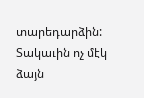տարեդարձին: Տակաւին ոչ մէկ ձայն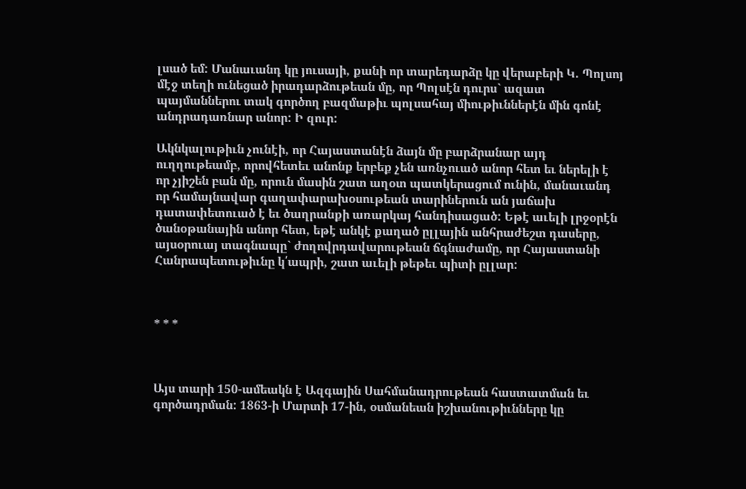լսած եմ: Մանաւանդ կը յուսայի, քանի որ տարեդարձը կը վերաբերի Կ. Պոլսոյ մէջ տեղի ունեցած իրադարձութեան մը, որ Պոլսէն դուրս` ազատ պայմաններու տակ գործող բազմաթիւ պոլսահայ միութիւններէն մին գոնէ անդրադառնար անոր: Ի զուր:

Ակնկալութիւն չունէի, որ Հայաստանէն ձայն մը բարձրանար այդ ուղղութեամբ, որովհետեւ անոնք երբեք չեն առնչուած անոր հետ եւ ներելի է որ չյիշեն բան մը, որուն մասին շատ աղօտ պատկերացում ունին, մանաւանդ որ համայնավար գաղափարախօսութեան տարիներուն ան յաճախ դատափետուած է եւ ծաղրանքի առարկայ հանդիսացած: Եթէ աւելի լրջօրէն ծանօթանային անոր հետ, եթէ անկէ քաղած ըլլային անհրաժեշտ դասերը, այսօրուայ տագնապը` ժողովրդավարութեան ճգնաժամը, որ Հայաստանի Հանրապետութիւնը կ՛ապրի, շատ աւելի թեթեւ պիտի ըլլար:



* * *



Այս տարի 150-ամեակն է Ազգային Սահմանադրութեան հաստատման եւ գործադրման: 1863-ի Մարտի 17-ին, օսմանեան իշխանութիւնները կը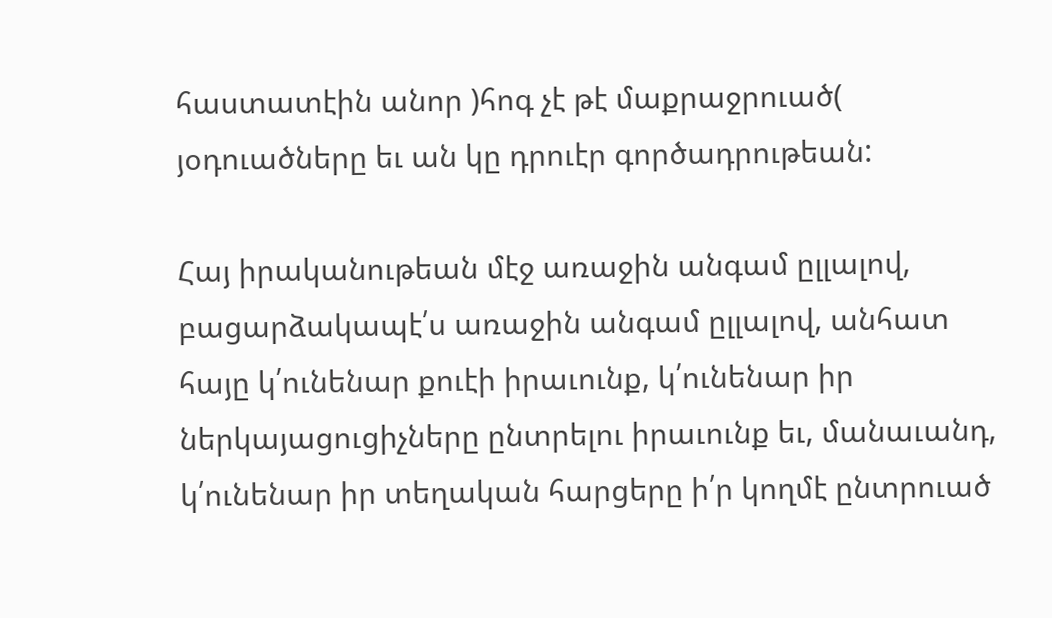հաստատէին անոր )հոգ չէ թէ մաքրաջրուած( յօդուածները եւ ան կը դրուէր գործադրութեան:

Հայ իրականութեան մէջ առաջին անգամ ըլլալով, բացարձակապէ՛ս առաջին անգամ ըլլալով, անհատ հայը կ՛ունենար քուէի իրաւունք, կ՛ունենար իր ներկայացուցիչները ընտրելու իրաւունք եւ, մանաւանդ, կ՛ունենար իր տեղական հարցերը ի՛ր կողմէ ընտրուած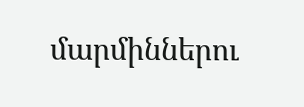մարմիններու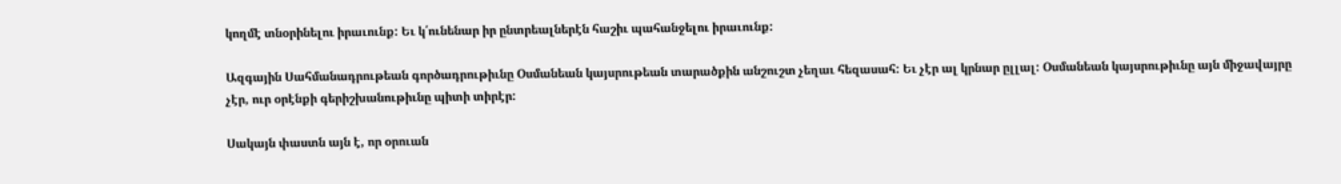կողմէ տնօրինելու իրաւունք: Եւ կ՛ունենար իր ընտրեալներէն հաշիւ պահանջելու իրաւունք:

Ազգային Սահմանադրութեան գործադրութիւնը Օսմանեան կայսրութեան տարածքին անշուշտ չեղաւ հեզասահ: Եւ չէր ալ կրնար ըլլալ: Օսմանեան կայսրութիւնը այն միջավայրը չէր, ուր օրէնքի գերիշխանութիւնը պիտի տիրէր:

Սակայն փաստն այն է, որ օրուան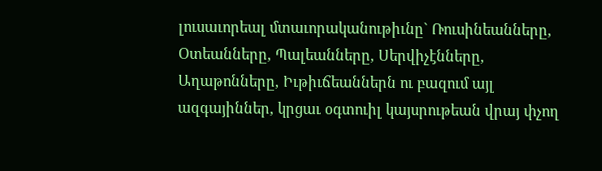լուսաւորեալ մտաւորականութիւնը` Ռուսինեանները, Օտեանները, Պալեանները, Սերվիչէնները, Աղաթոնները, Իւթիւճեաններն ու բազում այլ ազգայիններ, կրցաւ օգտուիլ կայսրութեան վրայ փչող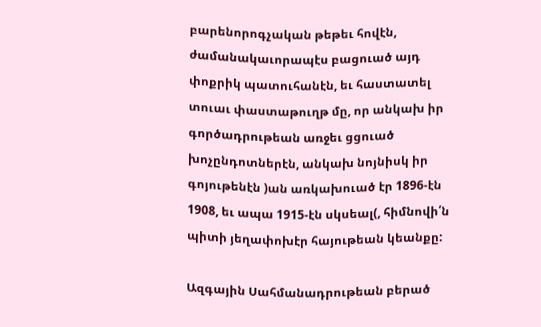բարենորոգչական թեթեւ հովէն, ժամանակաւորապէս բացուած այդ փոքրիկ պատուհանէն, եւ հաստատել տուաւ փաստաթուղթ մը, որ անկախ իր գործադրութեան առջեւ ցցուած խոչընդոտներէն, անկախ նոյնիսկ իր գոյութենէն )ան առկախուած էր 1896-էն 1908, եւ ապա 1915-էն սկսեալ(, հիմնովի՛ն պիտի յեղափոխէր հայութեան կեանքը:

Ազգային Սահմանադրութեան բերած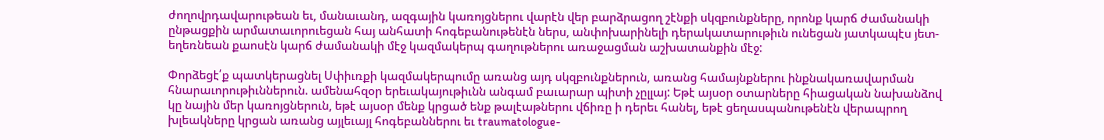ժողովրդավարութեան եւ, մանաւանդ, ազգային կառոյցներու վարէն վեր բարձրացող շէնքի սկզբունքները, որոնք կարճ ժամանակի ընթացքին արմատաւորուեցան հայ անհատի հոգեբանութենէն ներս, անփոխարինելի դերակատարութիւն ունեցան յատկապէս յետ-եղեռնեան քաոսէն կարճ ժամանակի մէջ կազմակերպ գաղութներու առաջացման աշխատանքին մէջ:

Փորձեցէ՛ք պատկերացնել Սփիւռքի կազմակերպումը առանց այդ սկզբունքներուն, առանց համայնքներու ինքնակառավարման հնարաւորութիւններուն. ամենահզօր երեւակայութիւնն անգամ բաւարար պիտի չըլլայ: Եթէ այսօր օտարները հիացական նախանձով կը նային մեր կառոյցներուն, եթէ այսօր մենք կրցած ենք թալէաթներու վճիռը ի դերեւ հանել, եթէ ցեղասպանութենէն վերապրող խլեակները կրցան առանց այլեւայլ հոգեբաններու եւ traumatologue-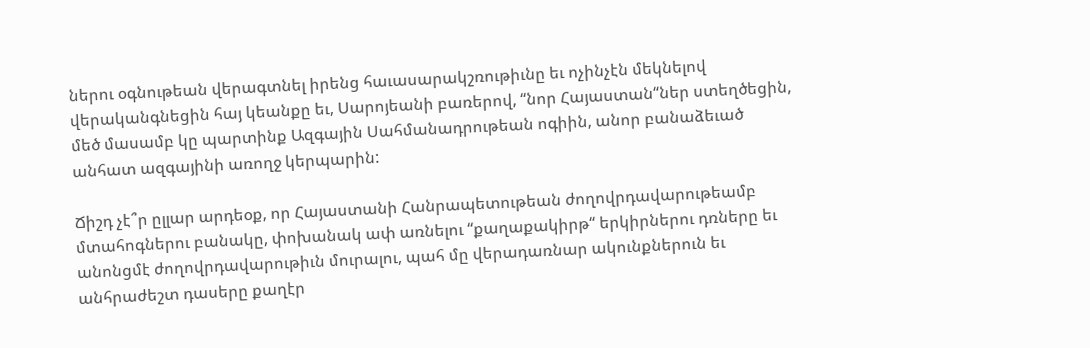ներու օգնութեան վերագտնել իրենց հաւասարակշռութիւնը եւ ոչինչէն մեկնելով վերականգնեցին հայ կեանքը եւ, Սարոյեանի բառերով, “նոր Հայաստան“ներ ստեղծեցին, մեծ մասամբ կը պարտինք Ազգային Սահմանադրութեան ոգիին, անոր բանաձեւած անհատ ազգայինի առողջ կերպարին:

Ճիշդ չէ՞ր ըլլար արդեօք, որ Հայաստանի Հանրապետութեան ժողովրդավարութեամբ մտահոգներու բանակը, փոխանակ ափ առնելու “քաղաքակիրթ“ երկիրներու դռները եւ անոնցմէ ժողովրդավարութիւն մուրալու, պահ մը վերադառնար ակունքներուն եւ անհրաժեշտ դասերը քաղէր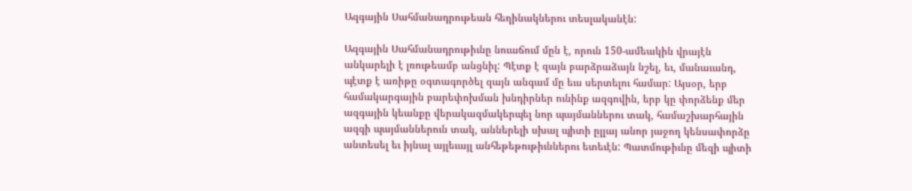Ազգային Սահմանադրութեան հեղինակներու տեսլականէն:

Ազգային Սահմանադրութիւնը նուաճում մըն է, որուն 150-ամեակին վրայէն անկարելի է լռութեամբ անցնիլ: Պէտք է զայն բարձրաձայն նշել, եւ, մանաւանդ, պէտք է առիթը օգտագործել զայն անգամ մը եւս սերտելու համար: Այսօր, երբ համակարգային բարեփոխման խնդիրներ ունինք ազգովին, երբ կը փորձենք մեր ազգային կեանքը վերակազմակերպել նոր պայմաններու տակ, համաշխարհային ազգի պայմաններուն տակ, աններելի սխալ պիտի ըլլայ անոր յաջող կենսափորձը անտեսել եւ իյնալ այլեւայլ անհեթեթութիւններու ետեւէն: Պատմութիւնը մեզի պիտի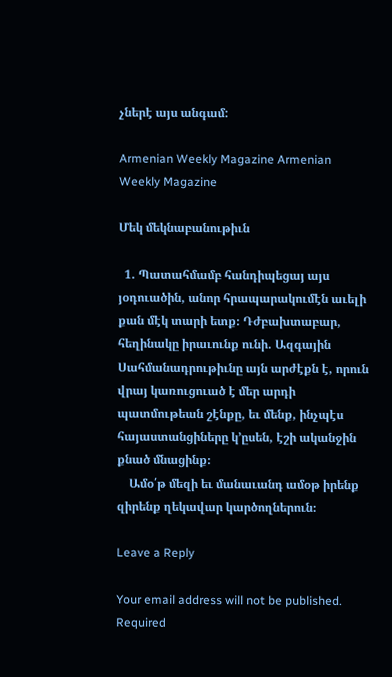չներէ այս անգամ:

Armenian Weekly Magazine Armenian Weekly Magazine

Մեկ մեկնաբանութիւն

  1. Պատահմամբ հանդիպեցայ այս յօդուածին, անոր հրապարակումէն աւելի քան մէկ տարի ետք։ Դժբախտաբար, հեղինակը իրաւունք ունի. Ազգային Սահմանադրութիւնը այն արժէքն է, որուն վրայ կառուցուած է մեր արդի պատմութեան շէնքը, եւ մենք, ինչպէս հայաստանցիները կ՚ըսեն, էշի ականջին քնած մնացինք։
    Ամօ՛թ մեզի եւ մանաւանդ ամօթ իրենք զիրենք ղեկավար կարծողներուն։

Leave a Reply

Your email address will not be published. Required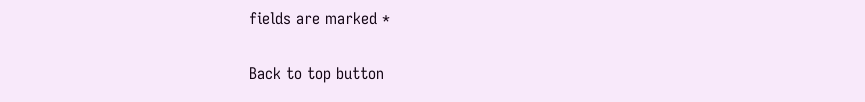fields are marked *

Back to top button